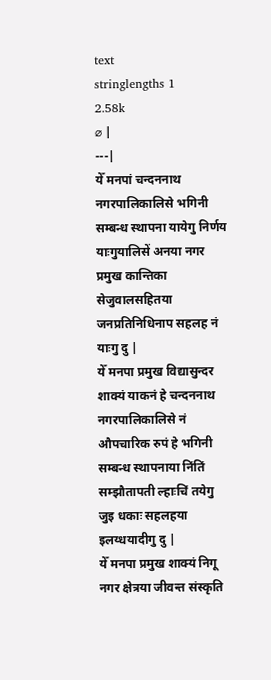text
stringlengths 1
2.58k
⌀ |
---|
येँ मनपां चन्दननाथ नगरपालिकालिसे भगिनी सम्बन्ध स्थापना यायेगु निर्णय याःगुयालिसें अनया नगर प्रमुख कान्तिका सेजुवालसहितया जनप्रतिनिधिनाप सहलह नं याःगु दु |
येँ मनपा प्रमुख विद्यासुन्दर शाक्यं याकनं हे चन्दननाथ नगरपालिकालिसे नं औपचारिक रुपं हे भगिनी सम्बन्ध स्थापनाया निंतिं सम्झौतापती ल्हाःचिं तयेगु जुइ धकाः सहलहया इलय्धयादीगु दु |
येँ मनपा प्रमुख शाक्यं निगू नगर क्षेत्रया जीवन्त संस्कृति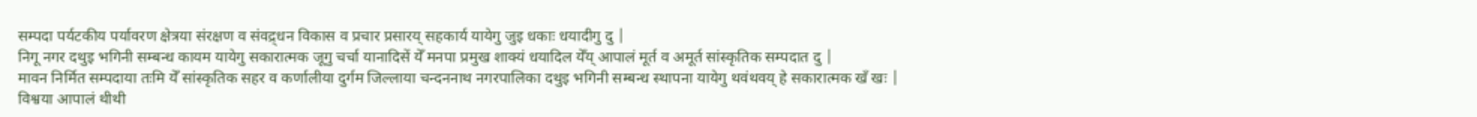सम्पदा पर्यटकीय पर्यावरण क्षेत्रया संरक्षण व संवद्र्धन विकास व प्रचार प्रसारय् सहकार्य यायेगु जुइ धकाः धयादीगु दु |
निगू नगर दथुइ भगिनी सम्बन्ध कायम यायेगु सकारात्मक जूगु चर्चा यानादिसें येँ मनपा प्रमुख शाक्यं धयादिल येँय् आपालं मूर्त व अमूर्त सांस्कृतिक सम्पदात दु |
मावन निर्मित सम्पदाया तःमि येँ सांस्कृतिक सहर व कर्णालीया दुर्गम जिल्लाया चन्दननाथ नगरपालिका दथुइ भगिनी सम्बन्ध स्थापना यायेगु थवंथवय् हे सकारात्मक खँ खः |
विश्वया आपालं थीथी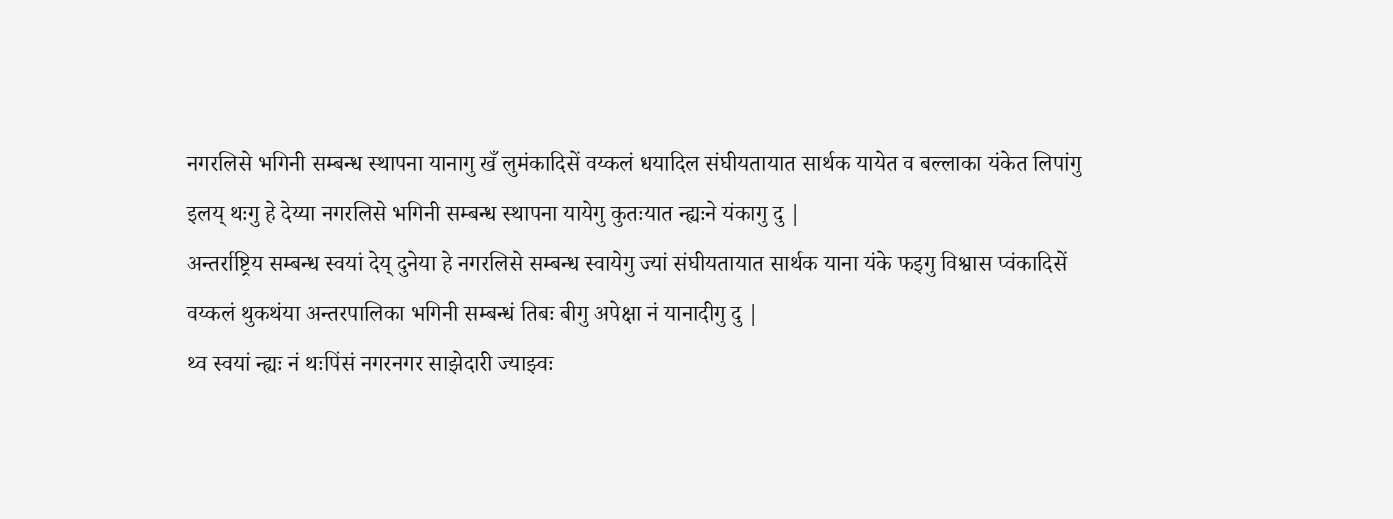नगरलिसे भगिनी सम्बन्ध स्थापना यानागु खँ लुमंकादिसें वय्कलं धयादिल संघीयतायात सार्थक यायेत व बल्लाका यंकेत लिपांगु इलय् थःगु हे देय्या नगरलिसे भगिनी सम्बन्ध स्थापना यायेगु कुतःयात न्ह्यःने यंकागु दु |
अन्तर्राष्ट्रिय सम्बन्ध स्वयां देय् दुनेया हे नगरलिसे सम्बन्ध स्वायेगु ज्यां संघीयतायात सार्थक याना यंके फइगु विश्वास प्वंकादिसें वय्कलं थुकथंया अन्तरपालिका भगिनी सम्बन्धं तिबः बीगु अपेक्षा नं यानादीगु दु |
थ्व स्वयां न्ह्यः नं थःपिंसं नगरनगर साझेदारी ज्याझ्वः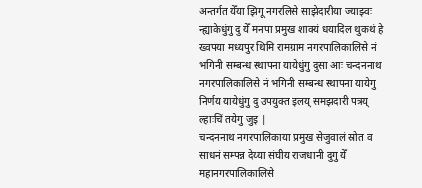अन्तर्गत येँया झिगू नगरलिसे साझेदारीया ज्याझ्वः न्ह्याकेधुंगु दु येँ मनपा प्रमुख शाक्यं धयादिल थुकथं हे ख्वपया मध्यपुर थिमि रामग्राम नगरपालिकालिसे नं भगिनी सम्बन्ध स्थापना यायेधुंगु दुसा आः चन्दननाथ नगरपालिकालिसे नं भगिनी सम्बन्ध स्थापना यायेगु निर्णय यायेधुंगु दु उपयुक्त इलय् समझदारी पत्रय् ल्हाःचिं तयेगु जुइ |
चन्दननाथ नगरपालिकाया प्रमुख सेजुवालं स्रोत व साधनं सम्पन्न देय्या संघीय राजधानी दुगु येँ महानगरपालिकालिसे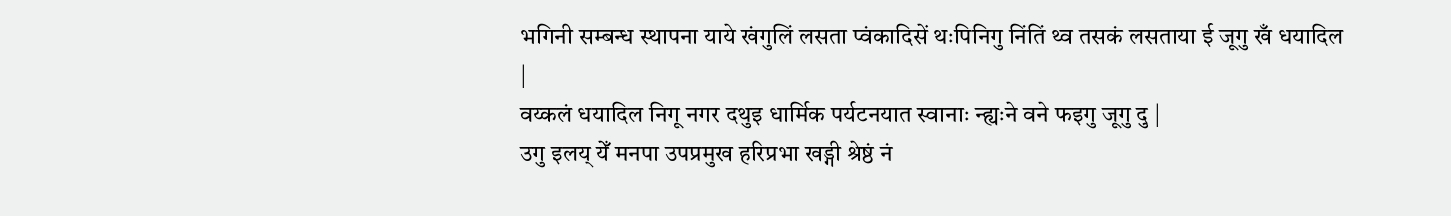भगिनी सम्बन्ध स्थापना याये खंगुलिं लसता प्वंकादिसें थःपिनिगु निंतिं थ्व तसकं लसताया ई जूगु खँ धयादिल |
वय्कलं धयादिल निगू नगर दथुइ धार्मिक पर्यटनयात स्वानाः न्ह्यःने वने फइगु जूगु दु |
उगु इलय् येँ मनपा उपप्रमुख हरिप्रभा खड्गी श्रेष्ठं नं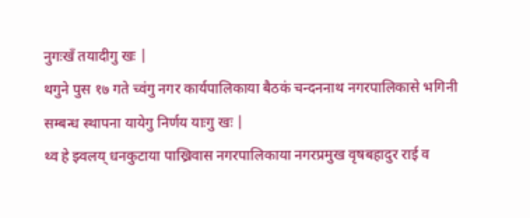नुगःखँ तयादीगु खः |
थगुने पुस १७ गते च्वंगु नगर कार्यपालिकाया बैठकं चन्दननाथ नगरपालिकासे भगिनी सम्बन्ध स्थापना यायेगु निर्णय याःगु खः |
थ्व हे झ्वलय् धनकुटाया पाख्रिवास नगरपालिकाया नगरप्रमुख वृषबहादुर राई व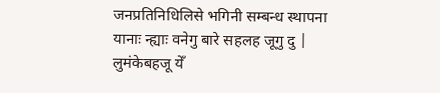जनप्रतिनिधिलिसे भगिनी सम्बन्ध स्थापना यानाः न्ह्याः वनेगु बारे सहलह जूगु दु |
लुमंकेबहजू येँ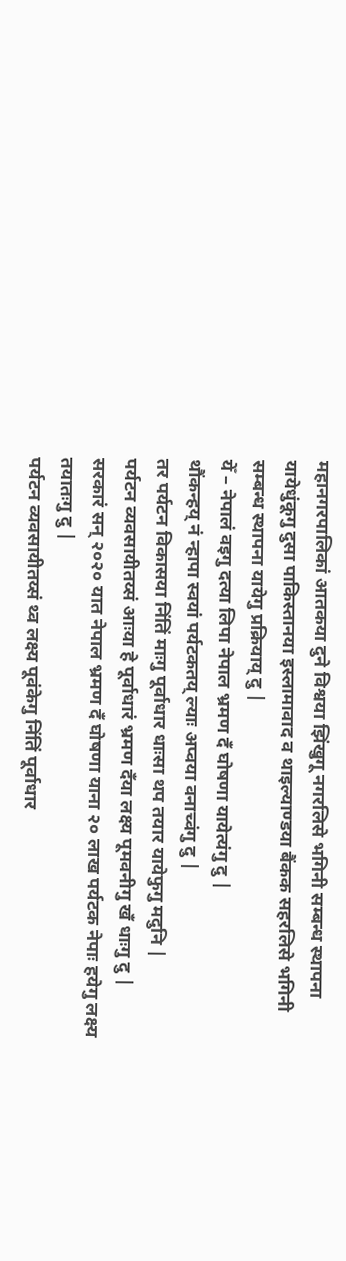महानगरपालिकां आतकया दुने विश्वया झिंखुगू नगरलिसे भगिनी सम्बन्ध स्थापना यायेधुंकूगु दुसा पाकिस्तानया इस्लामावाद व थाइल्याण्डया बैंकक सहरलिसे भगिनी सम्बन्ध स्थापना यायेगु प्रक्रियाय् दु |
येँ – नेपालं वइगु दत्या लिपा नेपाल भ्रमण दँ घोषणा यायेत्यंगु दु |
थौंकन्हय् नं न्हापा स्वयां पर्यटकतय् ल्याः अप्वया वनाच्वंगु दु |
तर पर्यटन विकासया निंतिं माःगु पूर्वाधार धाःसा थप तयार यायेफुगु मदुनि |
पर्यटन व्यवसायीतय्सं आःया हे पूर्वाधारं भ्रमण दँया लक्ष्य पूमवनीगु खँ धाःगु दु |
सरकारं सन् २०२० यात नेपाल भ्रमण दँ घोषणा याना २० लाख पर्यटक नेपाः हयेगु लक्ष्य तयातःगु दु |
पर्यटन व्यवसायीतय्सं थ्व लक्ष्य पूवंकेगु निंतिं पूर्वाधार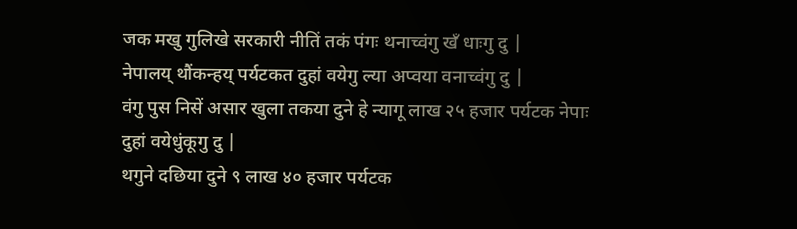जक मखु गुलिखे सरकारी नीतिं तकं पंगः थनाच्वंगु खँ धाःगु दु |
नेपालय् थौंकन्हय् पर्यटकत दुहां वयेगु ल्या अप्वया वनाच्वंगु दु |
वंगु पुस निसें असार खुला तकया दुने हे न्यागू लाख २५ हजार पर्यटक नेपाः दुहां वयेधुंकूगु दु |
थगुने दछिया दुने ९ लाख ४० हजार पर्यटक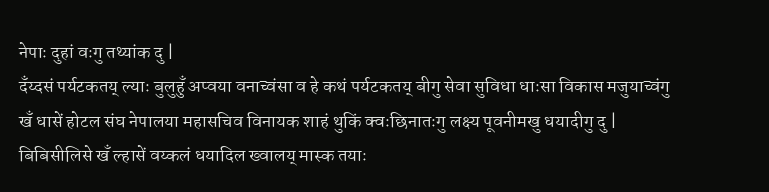नेपाः दुहां वःगु तथ्यांक दु |
दँय्दसं पर्यटकतय् ल्याः बुलुहुँ अप्वया वनाच्वंसा व हे कथं पर्यटकतय् बीगु सेवा सुविधा धाःसा विकास मजुयाच्वंगु खँ धासें होटल संघ नेपालया महासचिव विनायक शाहं थुकिं क्वःछिनातःगु लक्ष्य पूवनीमखु धयादीगु दु |
बिबिसीलिसे खँ ल्हासें वय्कलं धयादिल ख्वालय् मास्क तयाः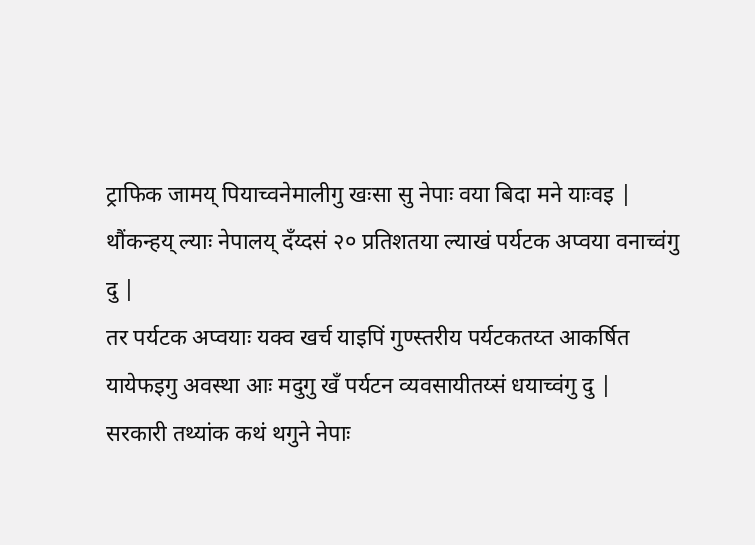ट्राफिक जामय् पियाच्वनेमालीगु खःसा सु नेपाः वया बिदा मने याःवइ |
थौंकन्हय् ल्याः नेपालय् दँय्दसं २० प्रतिशतया ल्याखं पर्यटक अप्वया वनाच्वंगु दु |
तर पर्यटक अप्वयाः यक्व खर्च याइपिं गुण्स्तरीय पर्यटकतय्त आकर्षित यायेफइगु अवस्था आः मदुगु खँ पर्यटन व्यवसायीतय्सं धयाच्वंगु दु |
सरकारी तथ्यांक कथं थगुने नेपाः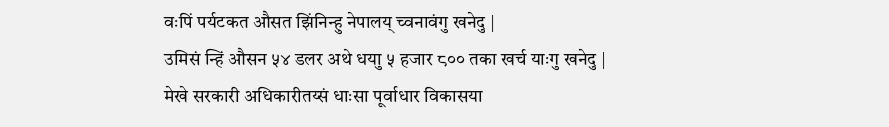वःपिं पर्यटकत औसत झिंनिन्हु नेपालय् च्वनावंगु खनेदु |
उमिसं न्हिं औसन ५४ डलर अथे धयाु ५ हजार ८०० तका खर्च याःगु खनेदु |
मेखे सरकारी अधिकारीतय्सं धाःसा पूर्वाधार विकासया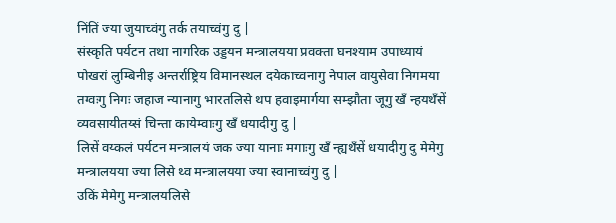निंतिं ज्या जुयाच्वंगु तर्क तयाच्वंगु दु |
संस्कृति पर्यटन तथा नागरिक उड्डयन मन्त्रालयया प्रवक्ता घनश्याम उपाध्यायं पोखरां लुम्बिनीइ अन्तर्राष्ट्रिय विमानस्थल दयेकाच्वनागु नेपाल वायुसेवा निगमया तग्वःगु निगः जहाज न्यानागु भारतलिसे थप हवाइमार्गया सम्झौता जूगु खँ न्हयथँसें व्यवसायीतय्सं चिन्ता कायेम्वाःगु खँ धयादीगु दु |
लिसें वय्कलं पर्यटन मन्त्रालयं जक ज्या यानाः मगाःगु खँ न्ह्यथँसें धयादीगु दु मेमेगु मन्त्रालयया ज्या लिसे थ्व मन्त्रालयया ज्या स्वानाच्वंगु दु |
उकिं मेमेगु मन्त्रालयलिसे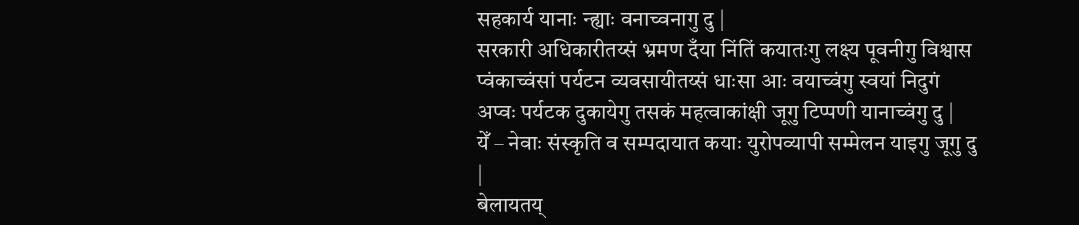सहकार्य यानाः न्ह्याः वनाच्वनागु दु |
सरकारी अधिकारीतय्सं भ्रमण दँया निंतिं कयातःगु लक्ष्य पूवनीगु विश्वास प्वंकाच्वंसां पर्यटन व्यवसायीतय्सं धाःसा आः वयाच्वंगु स्वयां निदुगं अप्वः पर्यटक दुकायेगु तसकं महत्वाकांक्षी जूगु टिप्पणी यानाच्वंगु दु |
येँ – नेवाः संस्कृति व सम्पदायात कयाः युरोपव्यापी सम्मेलन याइगु जूगु दु |
बेलायतय्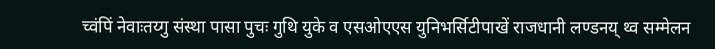च्वंपिं नेवाःतय्गु संस्था पासा पुचः गुथि युके व एसओएएस युनिभर्सिटीपाखें राजधानी लण्डनय् थ्व सम्मेलन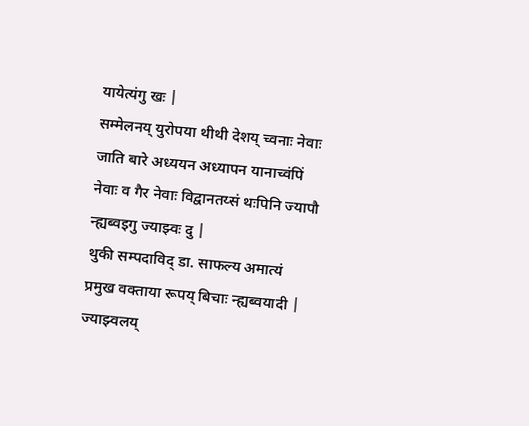यायेत्यंगु खः |
सम्मेलनय् युरोपया थीथी देशय् च्वनाः नेवाः जाति बारे अध्ययन अध्यापन यानाच्वंपिं नेवाः व गैर नेवाः विद्वानतय्सं थःपिनि ज्यापौ न्ह्यब्वइगु ज्याझ्वः दु |
थुकी सम्पदाविद् डा. साफल्य अमात्यं प्रमुख वक्ताया रूपय् बिचाः न्ह्यब्वयादी |
ज्याझ्वलय्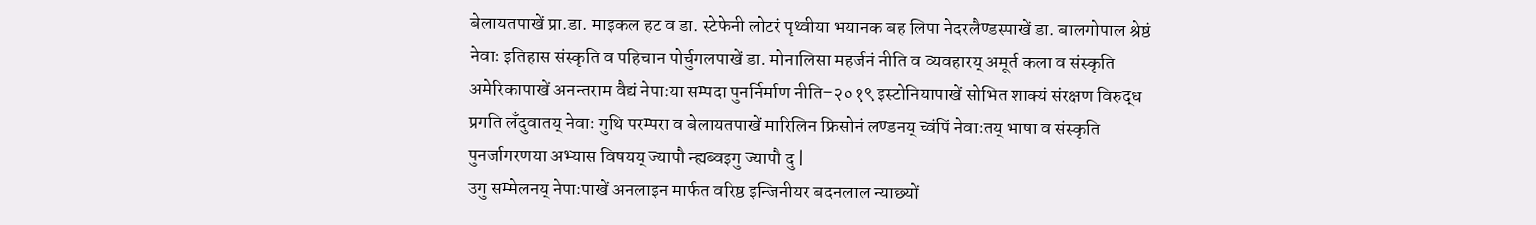बेलायतपाखें प्रा.डा. माइकल हट व डा. स्टेफेनी लोटरं पृथ्वीया भयानक बह लिपा नेदरलैण्डस्पाखें डा. बालगोपाल श्रेष्ठं नेवाः इतिहास संस्कृति व पहिचान पोर्चुगलपाखें डा. मोनालिसा महर्जनं नीति व व्यवहारय् अमूर्त कला व संस्कृति अमेरिकापाखें अनन्तराम वैद्यं नेपाःया सम्पदा पुनर्निर्माण नीति–२०१९ इस्टोनियापाखें सोभित शाक्यं संरक्षण विरुद्ध प्रगति लँदुवातय् नेवाः गुथि परम्परा व बेलायतपाखें मारिलिन फ्रिसोनं लण्डनय् च्वंपिं नेवाःतय् भाषा व संस्कृति पुनर्जागरणया अभ्यास विषयय् ज्यापौ न्ह्यब्वइगु ज्यापौ दु |
उगु सम्मेलनय् नेपाःपाखें अनलाइन मार्फत वरिष्ठ इन्जिनीयर बदनलाल न्याछ्यों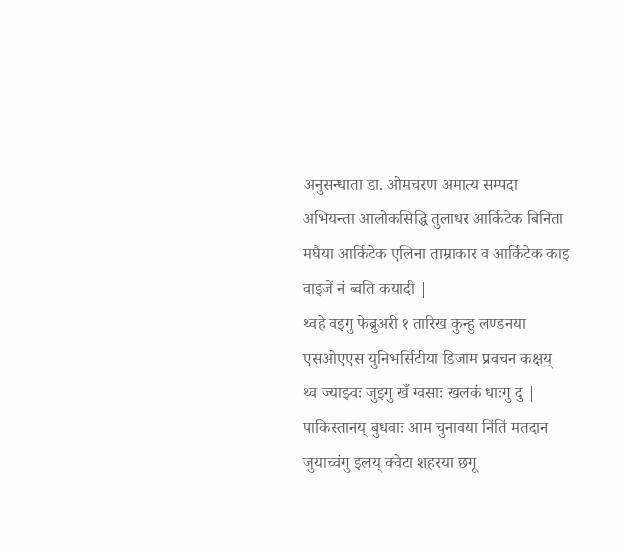अनुसन्धाता डा. ओमचरण अमात्य सम्पदा अभियन्ता आलोकसिद्धि तुलाधर आर्किटेक बिनिता मघैया आर्किटेक एलिना ताम्राकार व आर्किटेक काइ वाइजें नं ब्वति कयादी |
थ्वहे वइगु फेब्रुअरी १ तारिख कुन्हु लण्डनया एसओएएस युनिभर्सिटीया डिजाम प्रवचन कक्षय् थ्व ज्याझ्वः जुइगु खँ ग्वसाः खलकं धाःगु दु |
पाकिस्तानय् बुधवाः आम चुनावया निंतिं मतदान जुयाच्वंगु इलय् क्वेटा शहरया छगू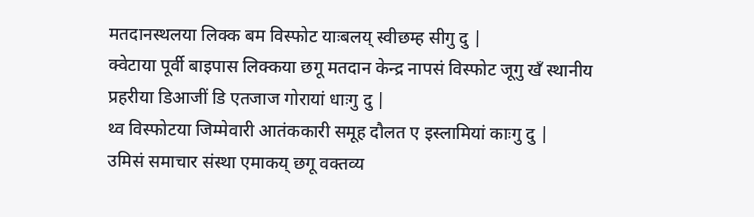मतदानस्थलया लिक्क बम विस्फोट याःबलय् स्वीछम्ह सीगु दु |
क्वेटाया पूर्वी बाइपास लिक्कया छगू मतदान केन्द्र नापसं विस्फोट जूगु खँ स्थानीय प्रहरीया डिआजीं डि एतजाज गोरायां धाःगु दु |
थ्व विस्फोटया जिम्मेवारी आतंककारी समूह दौलत ए इस्लामियां काःगु दु |
उमिसं समाचार संस्था एमाकय् छगू वक्तव्य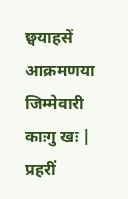छ्वयाहसें आक्रमणया जिम्मेवारी काःगु खः |
प्रहरीं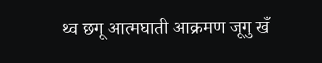थ्व छगू आत्मघाती आक्रमण जूगु खँ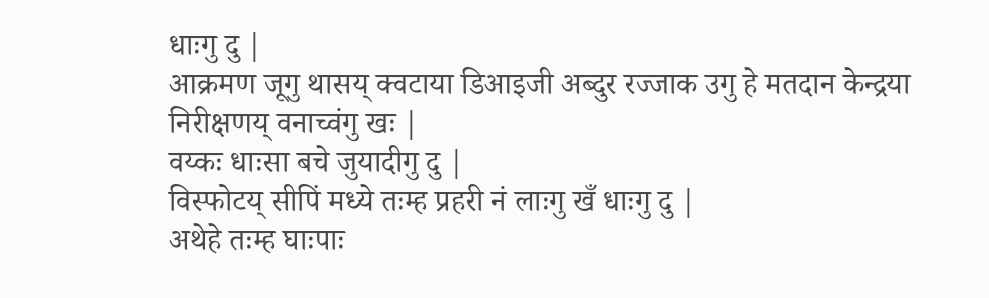धाःगु दु |
आक्रमण जूगु थासय् क्वटाया डिआइजी अब्दुर रज्जाक उगु हे मतदान केन्द्रया निरीक्षणय् वनाच्वंगु खः |
वय्कः धाःसा बचे जुयादीगु दु |
विस्फोटय् सीपिं मध्ये तःम्ह प्रहरी नं लाःगु खँ धाःगु दु |
अथेहे तःम्ह घाःपाः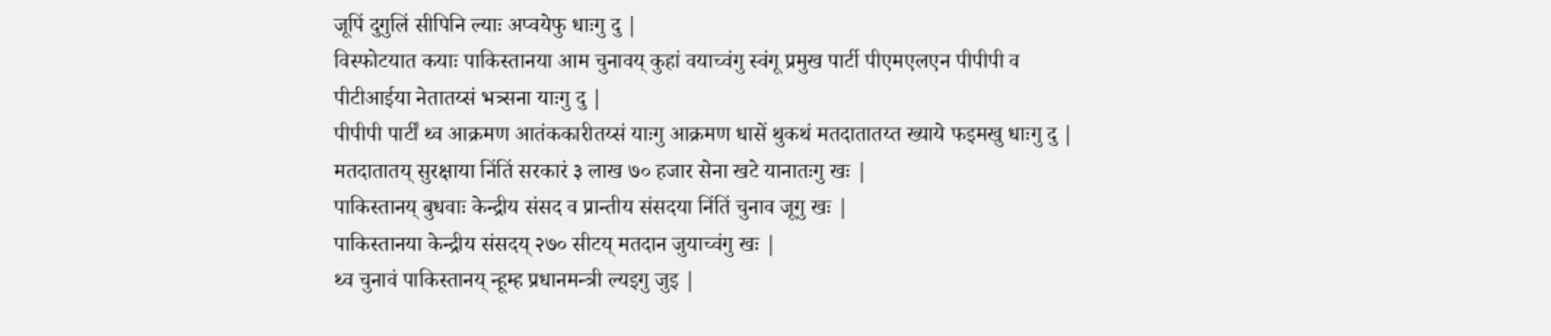जूपिं दुगुलिं सीपिनि ल्याः अप्वयेफु धाःगु दु |
विस्फोटयात कयाः पाकिस्तानया आम चुनावय् कुहां वयाच्वंगु स्वंगू प्रमुख पार्टी पीएमएलएन पीपीपी व पीटीआईया नेतातय्सं भत्र्सना याःगु दु |
पीपीपी पार्टीं थ्व आक्रमण आतंककारीतय्सं याःगु आक्रमण धासें थुकथं मतदातातय्त ख्याये फइमखु धाःगु दु |
मतदातातय् सुरक्षाया निंतिं सरकारं ३ लाख ७० हजार सेना खटे यानातःगु खः |
पाकिस्तानय् बुधवाः केन्द्रीय संसद व प्रान्तीय संसदया निंतिं चुनाव जूगु खः |
पाकिस्तानया केन्द्रीय संसदय् २७० सीटय् मतदान जुयाच्वंगु खः |
थ्व चुनावं पाकिस्तानय् न्हूम्ह प्रधानमन्त्री ल्यइगु जुइ |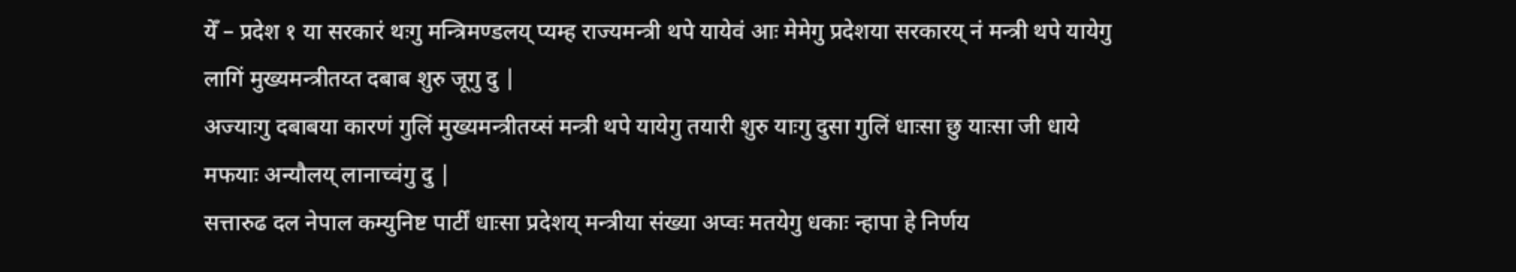येँ – प्रदेश १ या सरकारं थःगु मन्त्रिमण्डलय् प्यम्ह राज्यमन्त्री थपे यायेवं आः मेमेगु प्रदेशया सरकारय् नं मन्त्री थपे यायेगु लागिं मुख्यमन्त्रीतय्त दबाब शुरु जूगु दु |
अज्याःगु दबाबया कारणं गुलिं मुख्यमन्त्रीतय्सं मन्त्री थपे यायेगु तयारी शुरु याःगु दुसा गुलिं धाःसा छु याःसा जी धाये मफयाः अन्यौलय् लानाच्वंगु दु |
सत्तारुढ दल नेपाल कम्युनिष्ट पार्टीं धाःसा प्रदेशय् मन्त्रीया संख्या अप्वः मतयेगु धकाः न्हापा हे निर्णय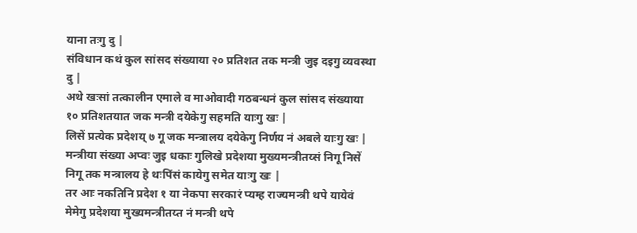याना तःगु दु |
संविधान कथं कुल सांसद संख्याया २० प्रतिशत तक मन्त्री जुइ दइगु व्यवस्था दु |
अथे खःसां तत्कालीन एमाले व माओवादी गठबन्धनं कुल सांसद संख्याया १० प्रतिशतयात जक मन्त्री दयेकेगु सहमति याःगु खः |
लिसें प्रत्येक प्रदेशय् ७ गू जक मन्त्रालय दयेकेगु निर्णय नं अबले याःगु खः |
मन्त्रीया संख्या अप्वः जुइ धकाः गुलिखे प्रदेशया मुख्यमन्त्रीतय्सं निगू निसें निगू तक मन्त्रालय हे थःपिंसं कायेगु समेत याःगु खः |
तर आः नकतिनि प्रदेश १ या नेकपा सरकारं प्यम्ह राज्यमन्त्री थपे यायेवं मेमेगु प्रदेशया मुख्यमन्त्रीतय्त नं मन्त्री थपे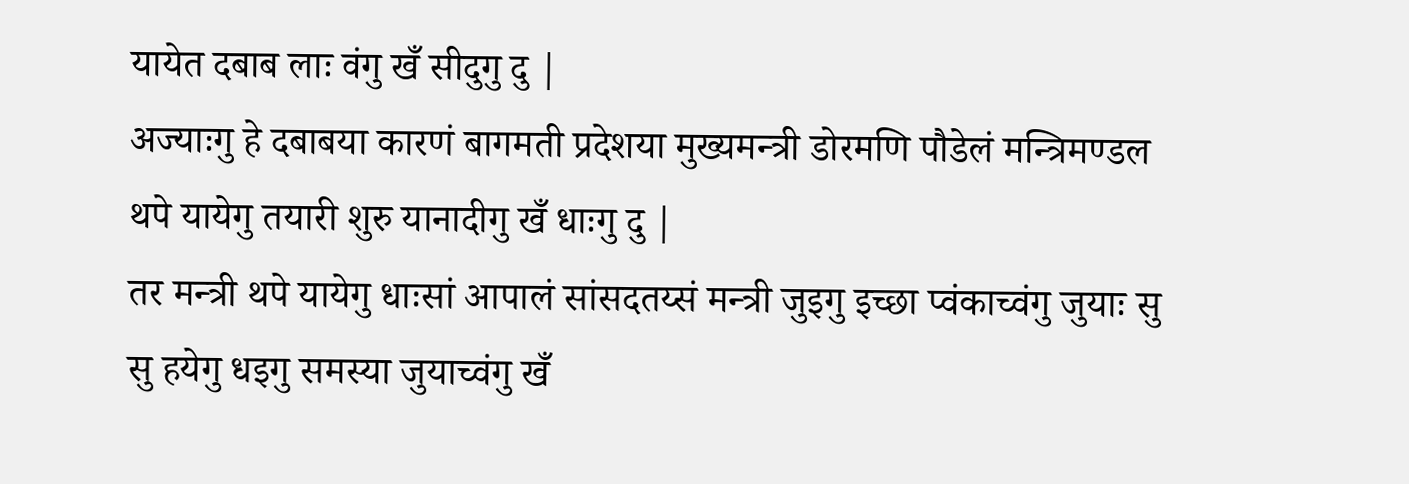यायेत दबाब लाः वंगु खँ सीदुगु दु |
अज्याःगु हे दबाबया कारणं बागमती प्रदेशया मुख्यमन्त्री डोरमणि पौडेलं मन्त्रिमण्डल थपे यायेगु तयारी शुरु यानादीगु खँ धाःगु दु |
तर मन्त्री थपे यायेगु धाःसां आपालं सांसदतय्सं मन्त्री जुइगु इच्छा प्वंकाच्वंगु जुयाः सु सु हयेगु धइगु समस्या जुयाच्वंगु खँ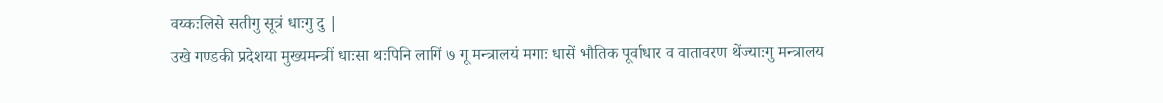वय्कःलिसे सतीगु सूत्रं धाःगु दु |
उखे गण्डकी प्रदेशया मुख्यमन्त्रीं धाःसा थःपिनि लागिं ७ गू मन्त्रालयं मगाः धासें भौतिक पूर्वाधार व वातावरण थेंज्याःगु मन्त्रालय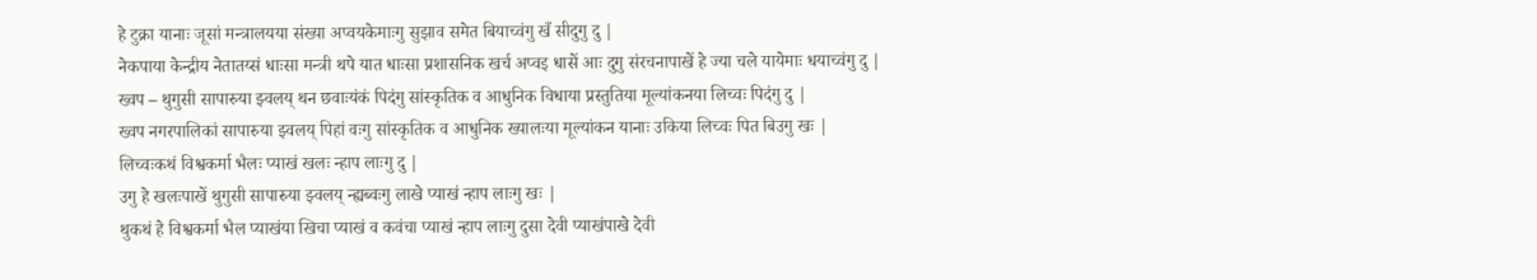हे टुक्रा यानाः जूसां मन्त्रालयया संख्या अप्वयकेमाःगु सुझाव समेत बियाच्वंगु खँ सीदुगु दु |
नेकपाया केन्द्रीय नेतातय्सं धाःसा मन्त्री थपे यात धाःसा प्रशासनिक खर्च अप्वइ धासें आः दुगु संरचनापाखें हे ज्या चले यायेमाः धयाच्वंगु दु |
ख्वप – थुगुसी सापारुया झ्वलय् थन छवाःयंकं पिदंगु सांस्कृतिक व आधुनिक विधाया प्रस्तुतिया मूल्यांकनया लिच्वः पिदंगु दु |
ख्वप नगरपालिकां सापारुया झ्वलय् पिहां वःगु सांस्कृतिक व आधुनिक ख्यालःया मूल्यांकन यानाः उकिया लिच्वः पित बिउगु खः |
लिच्वःकथं विश्वकर्मा भैलः प्याखं खलः न्हाप लाःगु दु |
उगु हे खलःपाखें थुगुसी सापारुया झ्वलय् न्ह्यब्वःगु लाखे प्याखं न्हाप लाःगु खः |
थुकथं हे विश्वकर्मा भैल प्याखंया खिचा प्याखं व कवंचा प्याखं न्हाप लाःगु दुसा देवी प्याखंपाखे देवी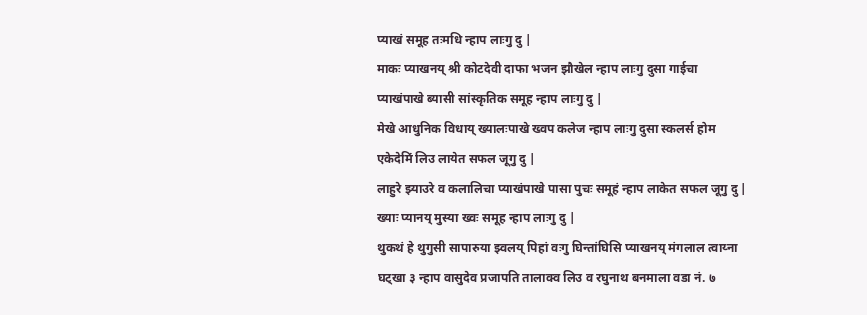प्याखं समूह तःमधि न्हाप लाःगु दु |
माकः प्याखनय् श्री कोटदेवी दाफा भजन झौखेल न्हाप लाःगु दुसा गाईचा प्याखंपाखे ब्यासी सांस्कृतिक समूह न्हाप लाःगु दु |
मेखे आधुनिक विधाय् ख्यालःपाखे ख्वप कलेज न्हाप लाःगु दुसा स्कलर्स होम एकेदेमिं लिउ लायेत सफल जूगु दु |
लाहुरे झ्याउरे व कलालिचा प्याखंपाखे पासा पुचः समूहं न्हाप लाकेत सफल जूगु दु |
ख्याः प्यानय् मुस्या ख्वः समूह न्हाप लाःगु दु |
थुकथं हे थुगुसी सापारुया झ्वलय् पिहां वःगु घिन्तांघिसि प्याखनय् मंगलाल त्वाय्ना घट्खा ३ न्हाप वासुदेव प्रजापति तालाक्व लिउ व रघुनाथ बनमाला वडा नं. ७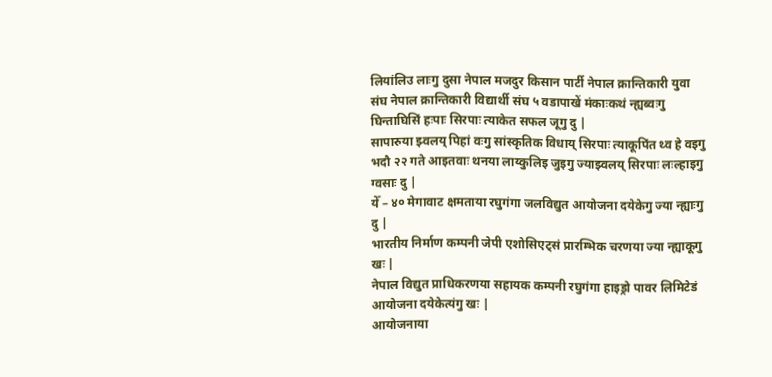लियांलिउ लाःगु दुसा नेपाल मजदुर किसान पार्टी नेपाल क्रान्तिकारी युवा संघ नेपाल क्रान्तिकारी विद्यार्थी संघ ५ वडापाखें मंकाःकथं न्ह्यब्वःगु घिन्ताघिसिं हःपाः सिरपाः त्याकेत सफल जूगु दु |
सापारुया झ्वलय् पिहां वःगु सांस्कृतिक विधाय् सिरपाः त्याकूपिंत थ्व हे वइगु भदौ २२ गते आइतवाः थनया लाय्कुलिइ जुइगु ज्याझ्वलय् सिरपाः लःल्हाइगु ग्वसाः दु |
येँ – ४० मेगावाट क्षमताया रघुगंगा जलविद्युत आयोजना दयेकेगु ज्या न्ह्याःगु दु |
भारतीय निर्माण कम्पनी जेपी एशोसिएट्सं प्रारम्भिक चरणया ज्या न्ह्याकूगु खः |
नेपाल विद्युत प्राधिकरणया सहायक कम्पनी रघुगंगा हाइड्रो पावर लिमिटेडं आयोजना दयेकेत्यंगु खः |
आयोजनाया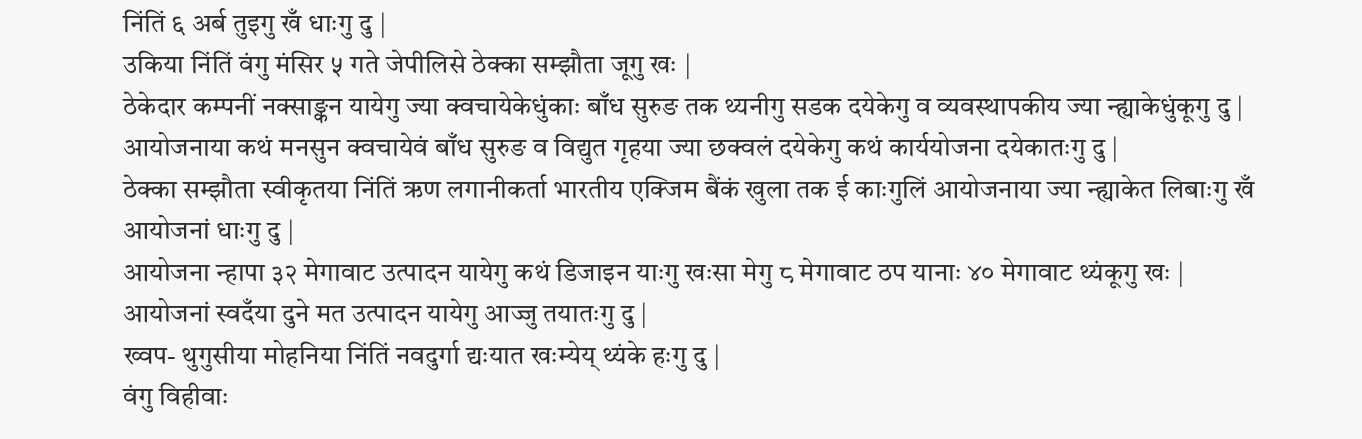निंतिं ६ अर्ब तुइगु खँ धाःगु दु |
उकिया निंतिं वंगु मंसिर ५ गते जेपीलिसे ठेक्का सम्झौता जूगु खः |
ठेकेदार कम्पनीं नक्साङ्कन यायेगु ज्या क्वचायेकेधुंकाः बाँध सुरुङ तक थ्यनीगु सडक दयेकेगु व व्यवस्थापकीय ज्या न्ह्याकेधुंकूगु दु |
आयोजनाया कथं मनसुन क्वचायेवं बाँध सुरुङ व विद्युत गृहया ज्या छक्वलं दयेकेगु कथं कार्ययोजना दयेकातःगु दु |
ठेक्का सम्झौता स्वीकृतया निंतिं ऋण लगानीकर्ता भारतीय एक्जिम बैंकं खुला तक ई काःगुलिं आयोजनाया ज्या न्ह्याकेत लिबाःगु खँ आयोजनां धाःगु दु |
आयोजना न्हापा ३२ मेगावाट उत्पादन यायेगु कथं डिजाइन याःगु खःसा मेगु ८ मेगावाट ठप यानाः ४० मेगावाट थ्यंकूगु खः |
आयोजनां स्वदँया दुने मत उत्पादन यायेगु आज्जु तयातःगु दु |
ख्वप- थुगुसीया मोहनिया निंतिं नवदुर्गा द्यःयात खःम्येय् थ्यंके हःगु दु |
वंगु विहीवाः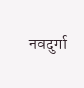नवदुर्गा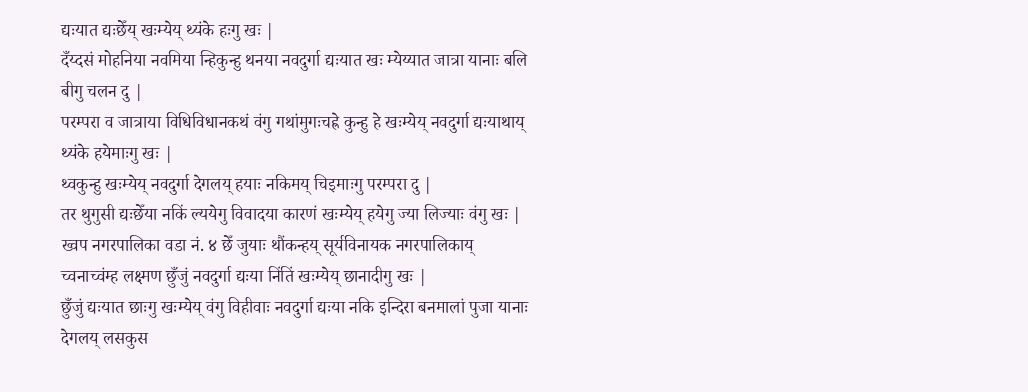द्यःयात द्यःछेँय् खःम्येय् थ्यंके हःगु खः |
दँय्दसं मोहनिया नवमिया न्हिकुन्हु थनया नवदुर्गा द्यःयात खः म्येय्यात जात्रा यानाः बलि बीगु चलन दु |
परम्परा व जात्राया विधिविधानकथं वंगु गथांमुगःचह्रे कुन्हु हे खःम्येय् नवदुर्गा द्यःयाथाय् थ्यंके हयेमाःगु खः |
थ्वकुन्हु खःम्येय् नवदुर्गा देगलय् हयाः नकिमय् चिइमाःगु परम्परा दु |
तर थुगुसी द्यःछेँया नकिं ल्ययेगु विवादया कारणं खःम्येय् हयेगु ज्या लिज्याः वंगु खः |
ख्वप नगरपालिका वडा नं. ४ छेँ जुयाः थौंकन्हय् सूर्यविनायक नगरपालिकाय् च्वनाच्वंम्ह लक्ष्मण छुँजुं नवदुर्गा द्यःया निंतिं खःम्येय् छानादीगु खः |
छुँजुं द्यःयात छाःगु खःम्येय् वंगु विहीवाः नवदुर्गा द्यःया नकि इन्दिरा बनमालां पुजा यानाः देगलय् लसकुस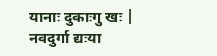यानाः दुकाःगु खः |
नवदुर्गा द्यःया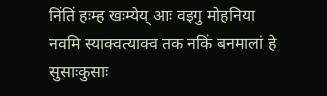निंतिं हःम्ह खःम्येय् आः वइगु मोहनिया नवमि स्याक्वत्याक्व तक नकिं बनमालां हे सुसाःकुसाः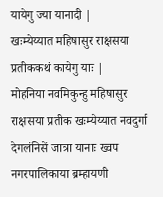यायेगु ज्या यानादी |
खःम्येय्यात महिषासुर राक्षसया प्रतीककथं कायेगु याः |
मोहनिया नवमिकुन्हु महिषासुर राक्षसया प्रतीक खःम्येय्यात नवदुर्गा देगलंनिसें जात्रा यानाः ख्वप नगरपालिकाया ब्रम्हायणी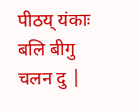पीठय् यंकाः बलि बीगु चलन दु |